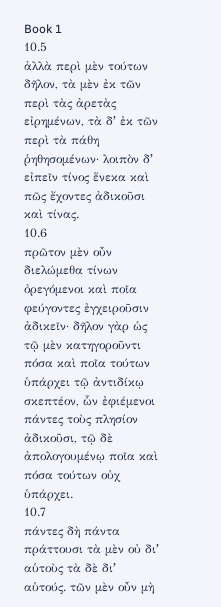Book 1
10.5
ἀλλὰ περὶ μὲν τούτων δῆλον, τὰ μὲν ἐκ τῶν περὶ τὰς ἀρετὰς εἰρημένων, τὰ δʼ ἐκ τῶν περὶ τὰ πάθη ῥηθησομένων· λοιπὸν δʼ εἰπεῖν τίνος ἕνεκα καὶ πῶς ἔχοντες ἀδικοῦσι καὶ τίνας.
10.6
πρῶτον μὲν οὖν διελώμεθα τίνων ὀρεγόμενοι καὶ ποῖα φεύγοντες ἐγχειροῦσιν ἀδικεῖν· δῆλον γὰρ ὡς τῷ μὲν κατηγοροῦντι πόσα καὶ ποῖα τούτων ὑπάρχει τῷ ἀντιδίκῳ σκεπτέον, ὧν ἐφιέμενοι πάντες τοὺς πλησίον ἀδικοῦσι, τῷ δὲ ἀπολογουμένῳ ποῖα καὶ πόσα τούτων οὐχ ὑπάρχει.
10.7
πάντες δὴ πάντα πράττουσι τὰ μὲν οὐ διʼ αὑτοὺς τὰ δὲ διʼ αὑτούς. τῶν μὲν οὖν μὴ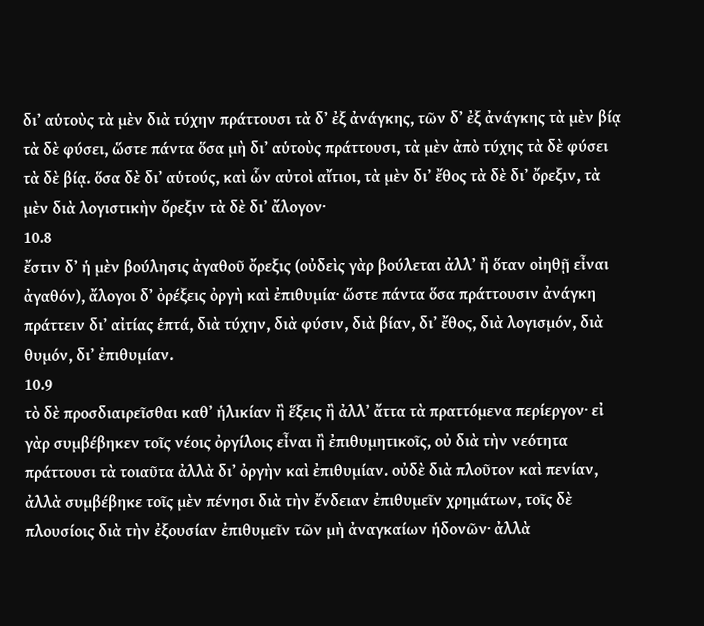διʼ αὑτοὺς τὰ μὲν διὰ τύχην πράττουσι τὰ δʼ ἐξ ἀνάγκης, τῶν δʼ ἐξ ἀνάγκης τὰ μὲν βίᾳ τὰ δὲ φύσει, ὥστε πάντα ὅσα μὴ διʼ αὑτοὺς πράττουσι, τὰ μὲν ἀπὸ τύχης τὰ δὲ φύσει τὰ δὲ βίᾳ. ὅσα δὲ διʼ αὑτούς, καὶ ὧν αὐτοὶ αἴτιοι, τὰ μὲν διʼ ἔθος τὰ δὲ διʼ ὄρεξιν, τὰ μὲν διὰ λογιστικὴν ὄρεξιν τὰ δὲ διʼ ἄλογον·
10.8
ἔστιν δʼ ἡ μὲν βούλησις ἀγαθοῦ ὄρεξις (οὐδεὶς γὰρ βούλεται ἀλλʼ ἢ ὅταν οἰηθῇ εἶναι ἀγαθόν), ἄλογοι δʼ ὀρέξεις ὀργὴ καὶ ἐπιθυμία· ὥστε πάντα ὅσα πράττουσιν ἀνάγκη πράττειν διʼ αἰτίας ἑπτά, διὰ τύχην, διὰ φύσιν, διὰ βίαν, διʼ ἔθος, διὰ λογισμόν, διὰ θυμόν, διʼ ἐπιθυμίαν.
10.9
τὸ δὲ προσδιαιρεῖσθαι καθʼ ἡλικίαν ἢ ἕξεις ἢ ἀλλʼ ἄττα τὰ πραττόμενα περίεργον· εἰ γὰρ συμβέβηκεν τοῖς νέοις ὀργίλοις εἶναι ἢ ἐπιθυμητικοῖς, οὐ διὰ τὴν νεότητα πράττουσι τὰ τοιαῦτα ἀλλὰ διʼ ὀργὴν καὶ ἐπιθυμίαν. οὐδὲ διὰ πλοῦτον καὶ πενίαν, ἀλλὰ συμβέβηκε τοῖς μὲν πένησι διὰ τὴν ἔνδειαν ἐπιθυμεῖν χρημάτων, τοῖς δὲ πλουσίοις διὰ τὴν ἐξουσίαν ἐπιθυμεῖν τῶν μὴ ἀναγκαίων ἡδονῶν· ἀλλὰ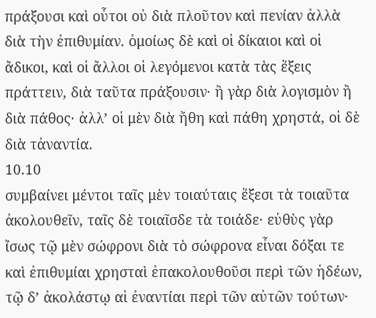πράξουσι καὶ οὗτοι οὐ διὰ πλοῦτον καὶ πενίαν ἀλλὰ διὰ τὴν ἐπιθυμίαν. ὁμοίως δὲ καὶ οἱ δίκαιοι καὶ οἱ ἄδικοι, καὶ οἱ ἄλλοι οἱ λεγόμενοι κατὰ τὰς ἕξεις πράττειν, διὰ ταῦτα πράξουσιν· ἢ γὰρ διὰ λογισμὸν ἢ διὰ πάθος· ἀλλʼ οἱ μὲν διὰ ἤθη καὶ πάθη χρηστά, οἱ δὲ διὰ τἀναντία.
10.10
συμβαίνει μέντοι ταῖς μὲν τοιαύταις ἕξεσι τὰ τοιαῦτα ἀκολουθεῖν, ταῖς δὲ τοιαῖσδε τὰ τοιάδε· εὐθὺς γὰρ ἴσως τῷ μὲν σώφρονι διὰ τὸ σώφρονα εἶναι δόξαι τε καὶ ἐπιθυμίαι χρησταὶ ἐπακολουθοῦσι περὶ τῶν ἡδέων, τῷ δʼ ἀκολάστῳ αἱ ἐναντίαι περὶ τῶν αὐτῶν τούτων·